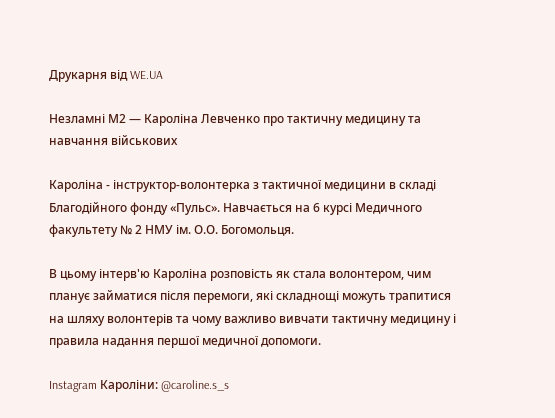Друкарня від WE.UA

Незламні М2 — Кароліна Левченко про тактичну медицину та навчання військових

Кароліна - інструктор-волонтерка з тактичної медицини в складі Благодійного фонду «Пульс». Навчається на 6 курсі Медичного факультету № 2 НМУ ім. О.О. Богомольця.

В цьому інтерв'ю Кароліна розповість як стала волонтером, чим планує займатися після перемоги, які складнощі можуть трапитися на шляху волонтерів та чому важливо вивчати тактичну медицину і правила надання першої медичної допомоги.

Instagram Кароліни: @caroline.s_s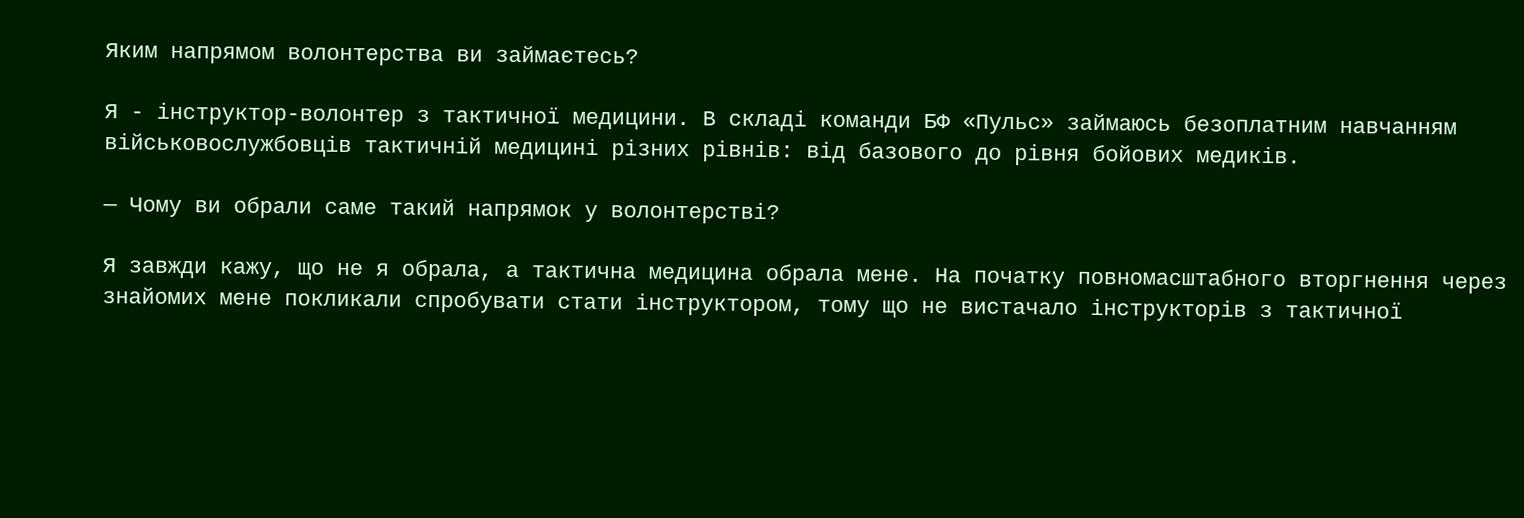Яким напрямом волонтерства ви займаєтесь?

Я - інструктор-волонтер з тактичної медицини. В складі команди БФ «Пульс» займаюсь безоплатним навчанням військовослужбовців тактичній медицині різних рівнів: від базового до рівня бойових медиків.

— Чому ви обрали саме такий напрямок у волонтерстві?

Я завжди кажу, що не я обрала, а тактична медицина обрала мене. На початку повномасштабного вторгнення через знайомих мене покликали спробувати стати інструктором, тому що не вистачало інструкторів з тактичної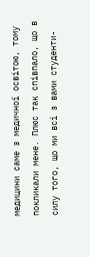медицини саме з медичної освітою, тому покликали мене. Плюс так співпало, що в силу того, що ми всі з вами студенти-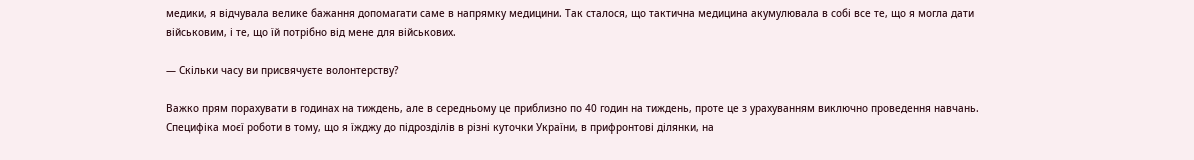медики, я відчувала велике бажання допомагати саме в напрямку медицини. Так сталося, що тактична медицина акумулювала в собі все те, що я могла дати військовим, і те, що їй потрібно від мене для військових.

— Скільки часу ви присвячуєте волонтерству?

Важко прям порахувати в годинах на тиждень, але в середньому це приблизно по 40 годин на тиждень, проте це з урахуванням виключно проведення навчань. Специфіка моєї роботи в тому, що я їжджу до підрозділів в різні куточки України, в прифронтові ділянки, на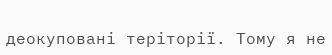деокуповані теріторії. Тому я не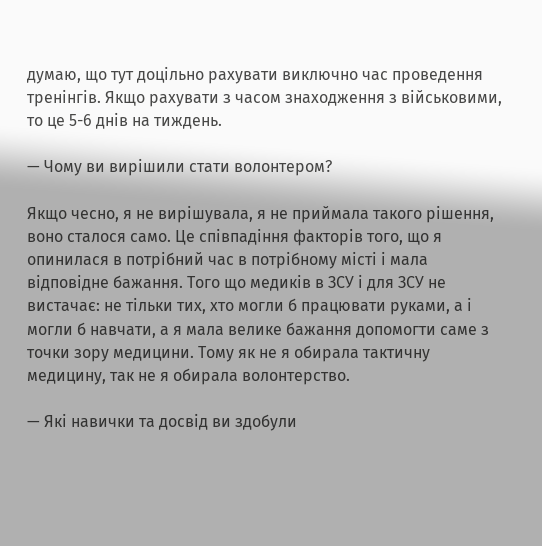думаю, що тут доцільно рахувати виключно час проведення тренінгів. Якщо рахувати з часом знаходження з військовими, то це 5-6 днів на тиждень.

— Чому ви вирішили стати волонтером?

Якщо чесно, я не вирішувала, я не приймала такого рішення, воно сталося само. Це співпадіння факторів того, що я опинилася в потрібний час в потрібному місті і мала відповідне бажання. Того що медиків в ЗСУ і для ЗСУ не вистачає: не тільки тих, хто могли б працювати руками, а і могли б навчати, а я мала велике бажання допомогти саме з точки зору медицини. Тому як не я обирала тактичну медицину, так не я обирала волонтерство.

— Які навички та досвід ви здобули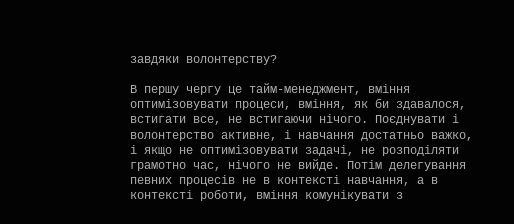завдяки волонтерству?

В першу чергу це тайм-менеджмент, вміння оптимізовувати процеси, вміння, як би здавалося, встигати все, не встигаючи нічого. Поєднувати і волонтерство активне, і навчання достатньо важко, і якщо не оптимізовувати задачі, не розподіляти грамотно час, нічого не вийде. Потім делегування певних процесів не в контексті навчання, а в контексті роботи, вміння комунікувати з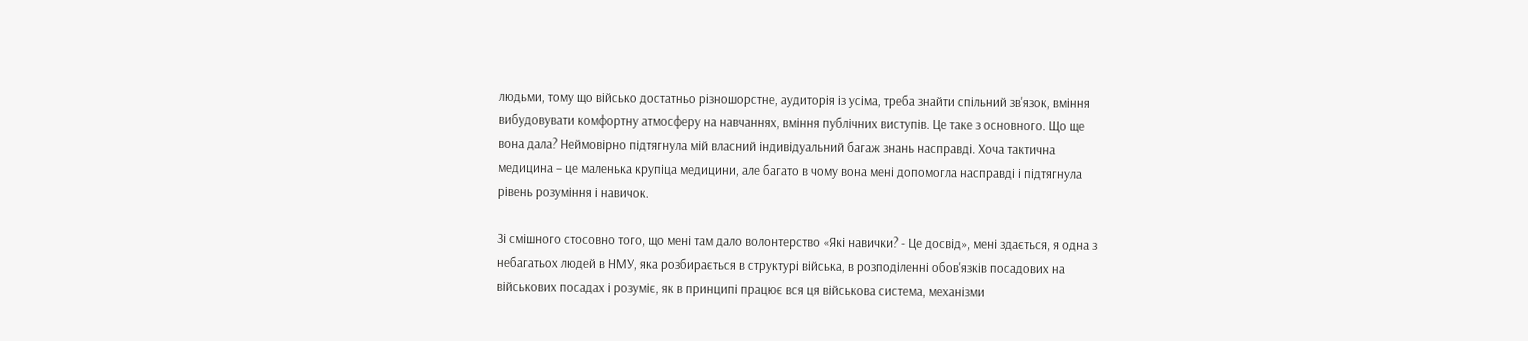людьми, тому що військо достатньо різношорстне, аудиторія із усіма, треба знайти спільний зв'язок, вміння вибудовувати комфортну атмосферу на навчаннях, вміння публічних виступів. Це таке з основного. Що ще вона дала? Неймовірно підтягнула мій власний індивідуальний багаж знань насправді. Хоча тактична медицина – це маленька крупіца медицини, але багато в чому вона мені допомогла насправді і підтягнула рівень розуміння і навичок.

Зі смішного стосовно того, що мені там дало волонтерство «Які навички? - Це досвід», мені здається, я одна з небагатьох людей в НМУ, яка розбирається в структурі війська, в розподіленні обов'язків посадових на військових посадах і розуміє, як в принципі працює вся ця військова система, механізми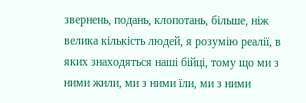звернень, подань, клопотань, більше, ніж велика кількість людей, я розумію реалії, в яких знаходяться наші бійці, тому що ми з ними жили, ми з ними їли, ми з ними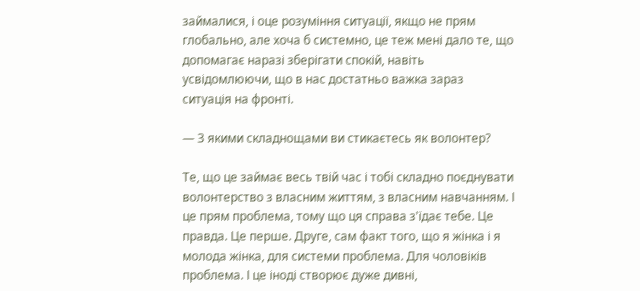займалися, і оце розуміння ситуації, якщо не прям глобально, але хоча б системно, це теж мені дало те, що допомагає наразі зберігати спокій, навіть усвідомлюючи, що в нас достатньо важка зараз ситуація на фронті.

— З якими складнощами ви стикаєтесь як волонтер?

Те, що це займає весь твій час і тобі складно поєднувати волонтерство з власним життям, з власним навчанням. І це прям проблема, тому що ця справа з'їдає тебе. Це правда. Це перше. Друге, сам факт того, що я жінка і я молода жінка, для системи проблема. Для чоловіків проблема. І це іноді створює дуже дивні,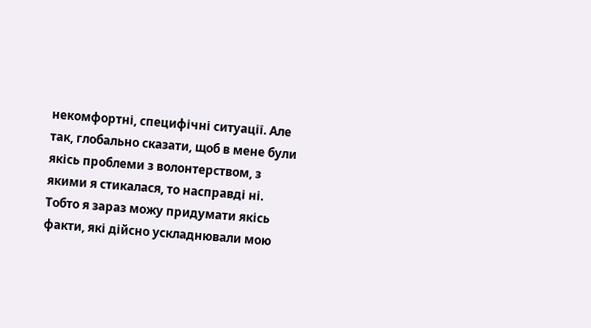некомфортні, специфічні ситуації. Але так, глобально сказати, щоб в мене були якісь проблеми з волонтерством, з якими я стикалася, то насправді ні. Тобто я зараз можу придумати якісь факти, які дійсно ускладнювали мою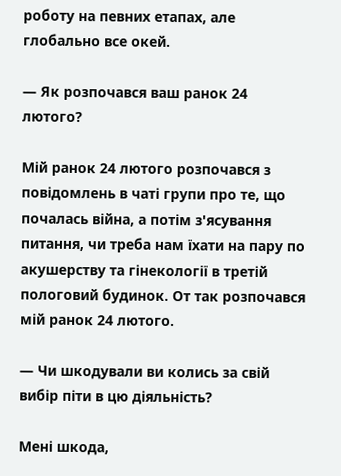роботу на певних етапах, але глобально все окей.

— Як розпочався ваш ранок 24 лютого?

Мій ранок 24 лютого розпочався з повідомлень в чаті групи про те, що почалась війна, а потім з'ясування питання, чи треба нам їхати на пару по акушерству та гінекології в третій пологовий будинок. От так розпочався мій ранок 24 лютого.

— Чи шкодували ви колись за свій вибір піти в цю діяльність?

Мені шкода,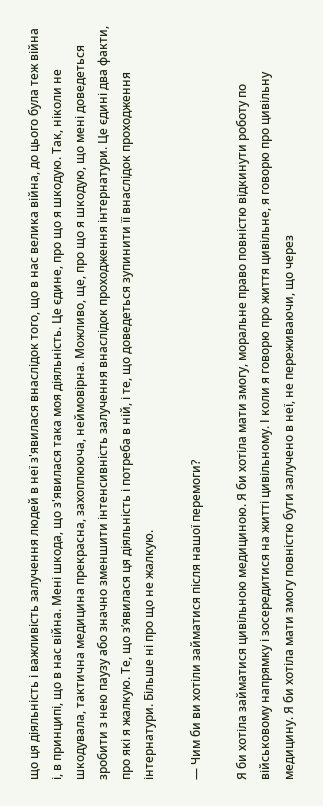що ця діяльність і важливість залучення людей в неї з'явилася внаслідок того, що в нас велика війна, до цього була теж війна і, в принципі, що в нас війна. Мені шкода, що з'явилася така моя діяльність. Це єдине, про що я шкодую. Так, ніколи не шкодувала, тактична медицина прекрасна, захоплююча, неймовірна. Можливо, ще, про що я шкодую, що мені доведеться зробити з нею паузу або значно зменшити інтенсивність залучення внаслідок проходження інтернатури. Це єдині два факти, про які я жалкую. Те, що зʼявилася ця діяльність і потреба в ній, і те, що доведеться зупинити її внаслідок проходження інтернатури. Більше ні про що не жалкую.

— Чим би ви хотіли займатися після нашої перемоги?

Я би хотіла займатися цивільною медициною. Я би хотіла мати змогу, моральне право повністю відкинути роботу по військовому напрямку і зосередитися на житті цивільному. І коли я говорю про життя цивільне, я говорю про цивільну медицину. Я би хотіла мати змогу повністю бути залучено в неї, не переживаючи, що через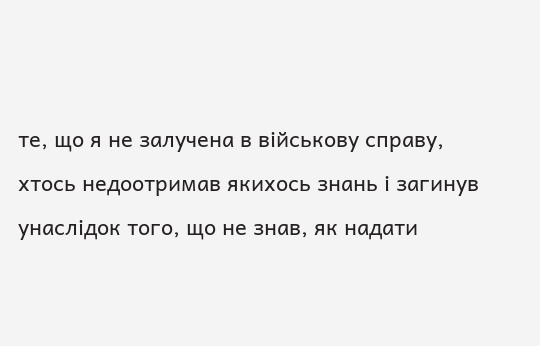те, що я не залучена в військову справу, хтось недоотримав якихось знань і загинув унаслідок того, що не знав, як надати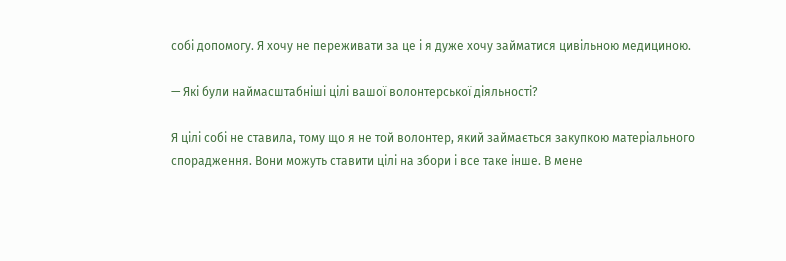собі допомогу. Я хочу не переживати за це і я дуже хочу займатися цивільною медициною.

— Які були наймасштабніші цілі вашої волонтерської діяльності?

Я цілі собі не ставила, тому що я не той волонтер, який займається закупкою матеріального спорадження. Вони можуть ставити цілі на збори і все таке інше. В мене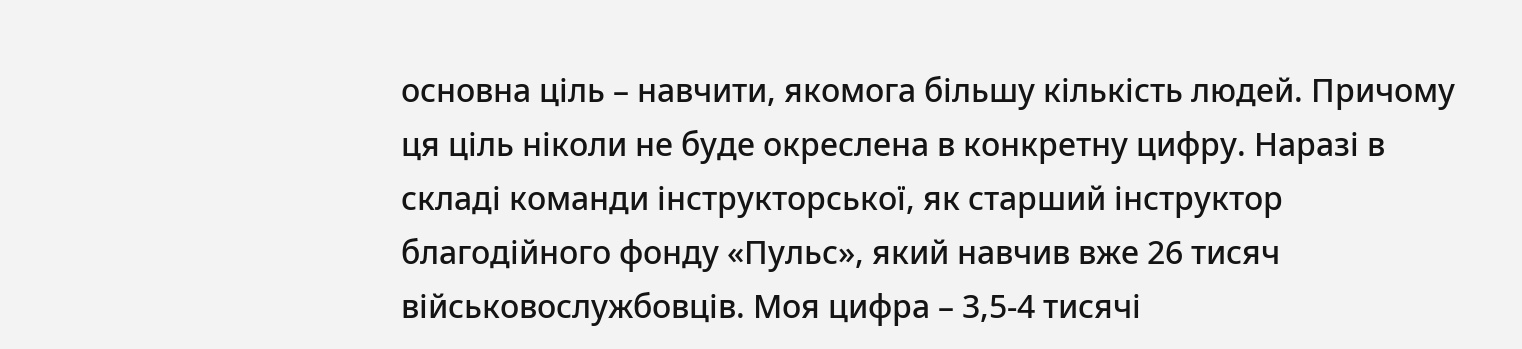основна ціль – навчити, якомога більшу кількість людей. Причому ця ціль ніколи не буде окреслена в конкретну цифру. Наразі в складі команди інструкторської, як старший інструктор благодійного фонду «Пульс», який навчив вже 26 тисяч військовослужбовців. Моя цифра – 3,5-4 тисячі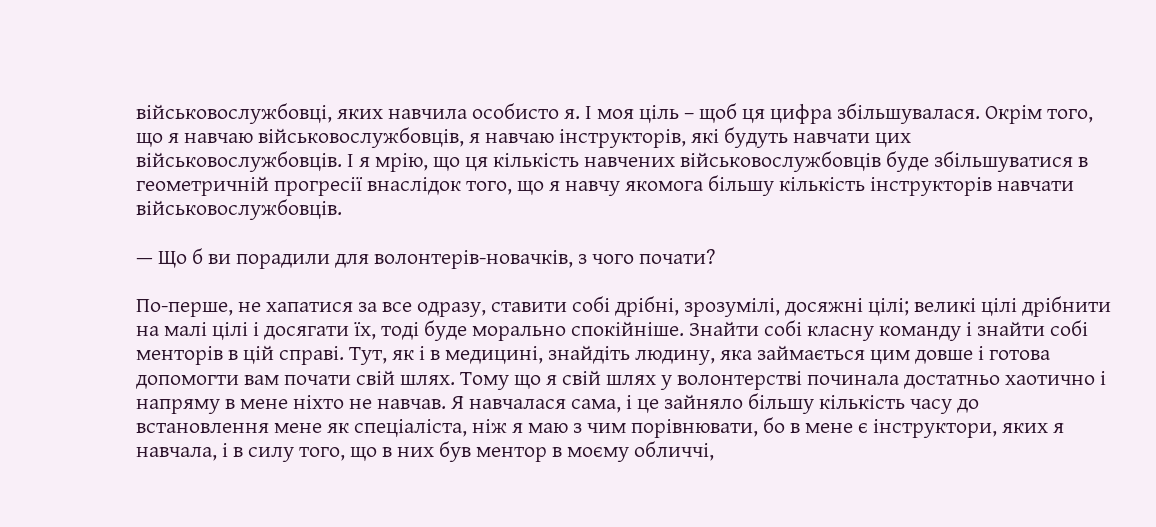військовослужбовці, яких навчила особисто я. І моя ціль – щоб ця цифра збільшувалася. Окрім того, що я навчаю військовослужбовців, я навчаю інструкторів, які будуть навчати цих військовослужбовців. І я мрію, що ця кількість навчених військовослужбовців буде збільшуватися в геометричній прогресії внаслідок того, що я навчу якомога більшу кількість інструкторів навчати військовослужбовців.

— Що б ви порадили для волонтерів-новачків, з чого почати?

По-перше, не хапатися за все одразу, ставити собі дрібні, зрозумілі, досяжні цілі; великі цілі дрібнити на малі цілі і досягати їх, тоді буде морально спокійніше. Знайти собі класну команду і знайти собі менторів в цій справі. Тут, як і в медицині, знайдіть людину, яка займається цим довше і готова допомогти вам почати свій шлях. Тому що я свій шлях у волонтерстві починала достатньо хаотично і напряму в мене ніхто не навчав. Я навчалася сама, і це зайняло більшу кількість часу до встановлення мене як спеціаліста, ніж я маю з чим порівнювати, бо в мене є інструктори, яких я навчала, і в силу того, що в них був ментор в моєму обличчі,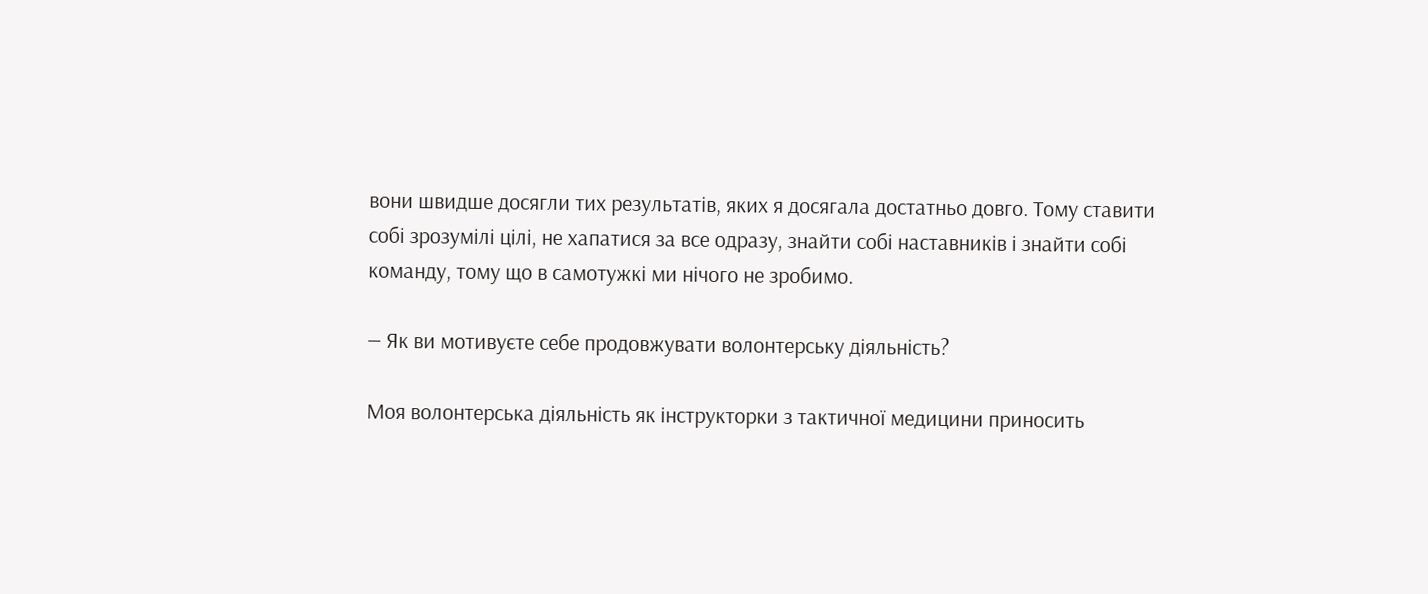вони швидше досягли тих результатів, яких я досягала достатньо довго. Тому ставити собі зрозумілі цілі, не хапатися за все одразу, знайти собі наставників і знайти собі команду, тому що в самотужкі ми нічого не зробимо.

— Як ви мотивуєте себе продовжувати волонтерську діяльність?

Моя волонтерська діяльність як інструкторки з тактичної медицини приносить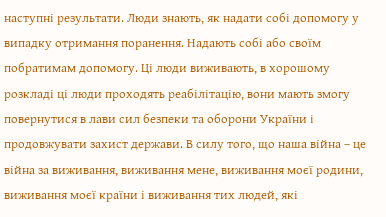наступні результати. Люди знають, як надати собі допомогу у випадку отримання поранення. Надають собі або своїм побратимам допомогу. Ці люди виживають, в хорошому розкладі ці люди проходять реабілітацію, вони мають змогу повернутися в лави сил безпеки та оборони України і продовжувати захист держави. В силу того, що наша війна – це війна за виживання, виживання мене, виживання моєї родини, виживання моєї країни і виживання тих людей, які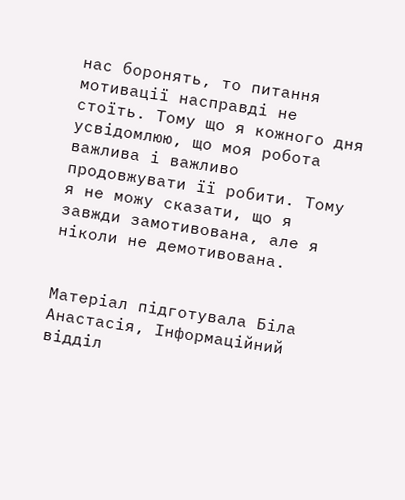нас боронять, то питання мотивації насправді не стоїть. Тому що я кожного дня усвідомлюю, що моя робота важлива і важливо продовжувати її робити. Тому я не можу сказати, що я завжди замотивована, але я ніколи не демотивована.


Матеріал підготувала Біла Анастасія, Інформаційний відділ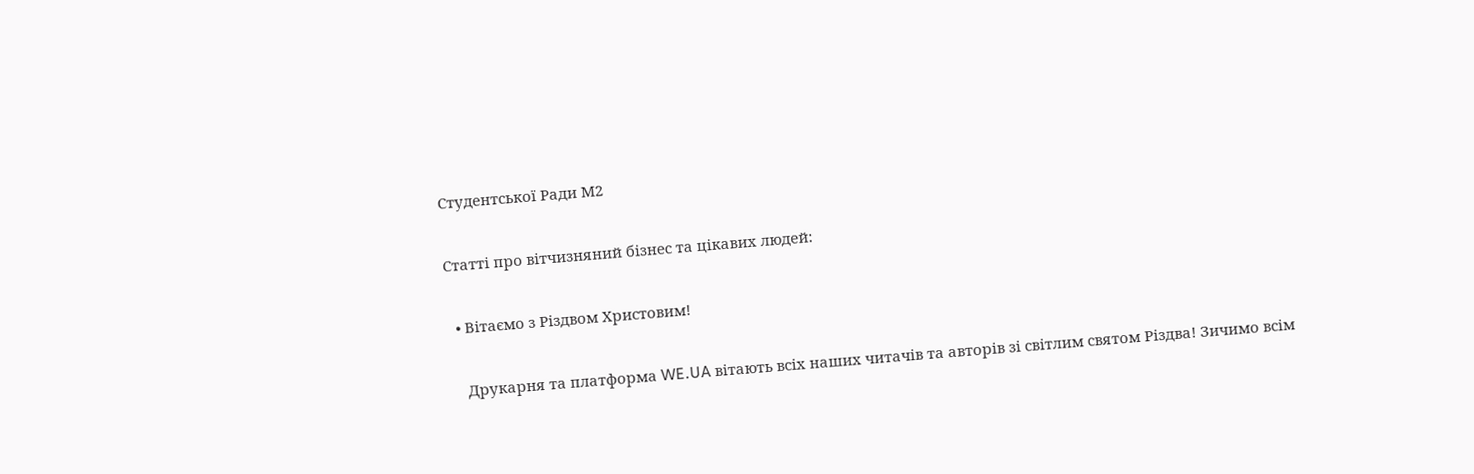Студентської Ради М2

Статті про вітчизняний бізнес та цікавих людей:

  • Вітаємо з Різдвом Христовим!

    Друкарня та платформа WE.UA вітають всіх наших читачів та авторів зі світлим святом Різдва! Зичимо всім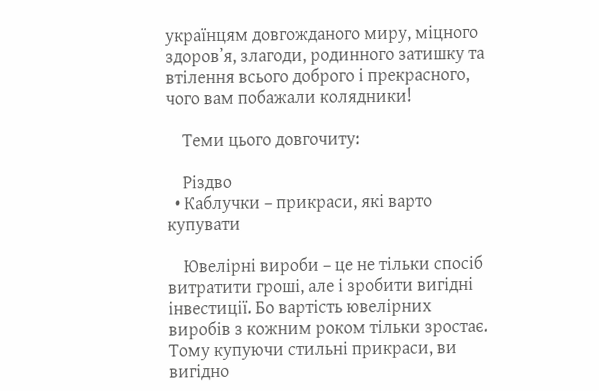українцям довгожданого миру, міцного здоровʼя, злагоди, родинного затишку та втілення всього доброго і прекрасного, чого вам побажали колядники!

    Теми цього довгочиту:

    Різдво
  • Каблучки – прикраси, які варто купувати

    Ювелірні вироби – це не тільки спосіб витратити гроші, але і зробити вигідні інвестиції. Бо вартість ювелірних виробів з кожним роком тільки зростає. Тому купуючи стильні прикраси, ви вигідно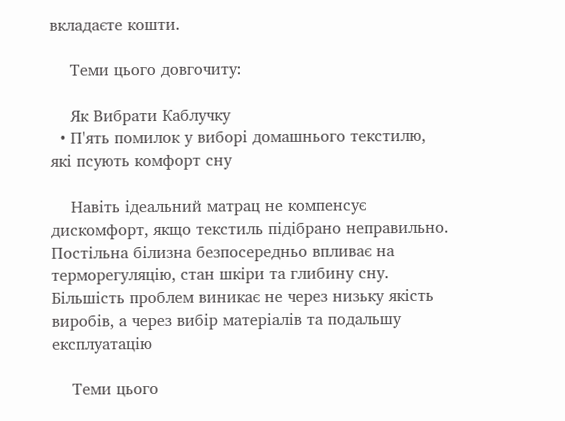вкладаєте кошти.

    Теми цього довгочиту:

    Як Вибрати Каблучку
  • П'ять помилок у виборі домашнього текстилю, які псують комфорт сну

    Навіть ідеальний матрац не компенсує дискомфорт, якщо текстиль підібрано неправильно. Постільна білизна безпосередньо впливає на терморегуляцію, стан шкіри та глибину сну. Більшість проблем виникає не через низьку якість виробів, а через вибір матеріалів та подальшу експлуатацію

    Теми цього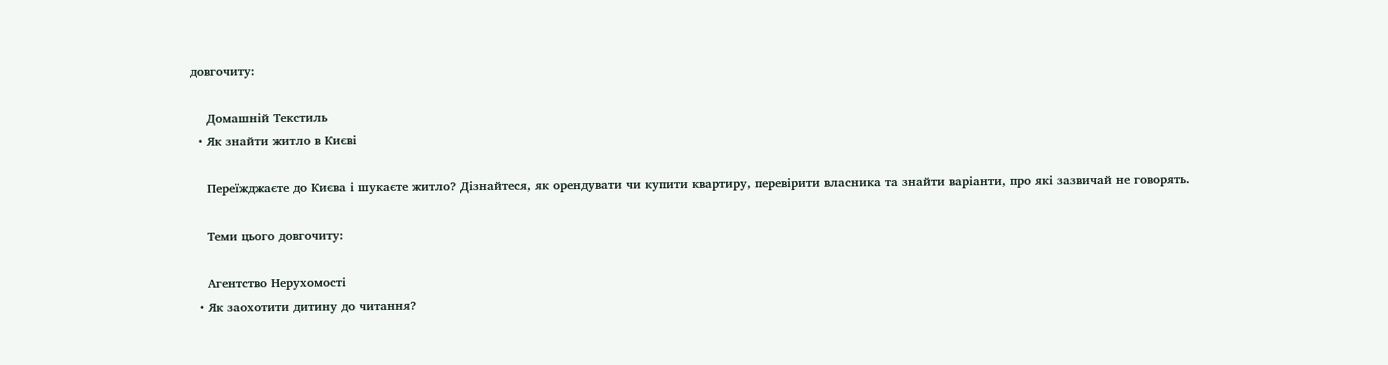довгочиту:

    Домашній Текстиль
  • Як знайти житло в Києві

    Переїжджаєте до Києва і шукаєте житло? Дізнайтеся, як орендувати чи купити квартиру, перевірити власника та знайти варіанти, про які зазвичай не говорять.

    Теми цього довгочиту:

    Агентство Нерухомості
  • Як заохотити дитину до читання?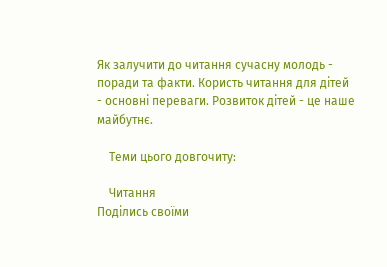Як залучити до читання сучасну молодь - поради та факти. Користь читання для дітей - основні переваги. Розвиток дітей - це наше майбутнє.

    Теми цього довгочиту:

    Читання
Поділись своїми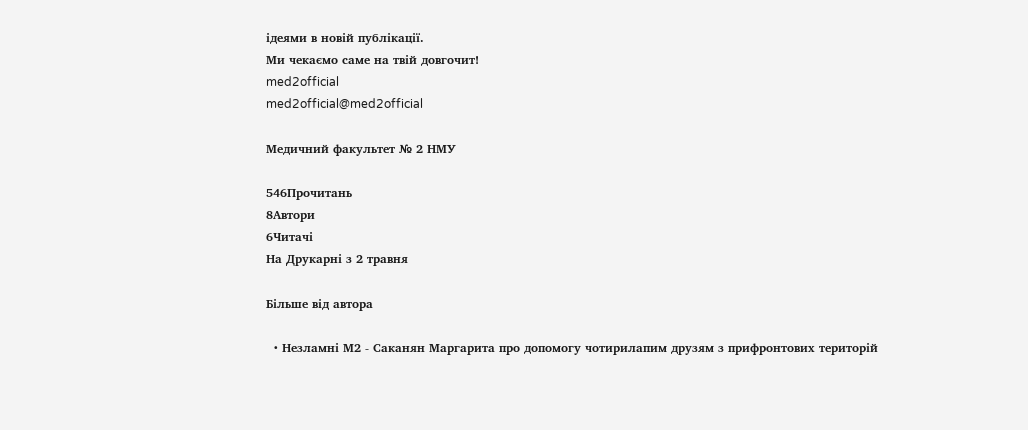ідеями в новій публікації.
Ми чекаємо саме на твій довгочит!
med2official
med2official@med2official

Медичний факультет № 2 НМУ

546Прочитань
8Автори
6Читачі
На Друкарні з 2 травня

Більше від автора

  • Незламні М2 - Саканян Маргарита про допомогу чотирилапим друзям з прифронтових територій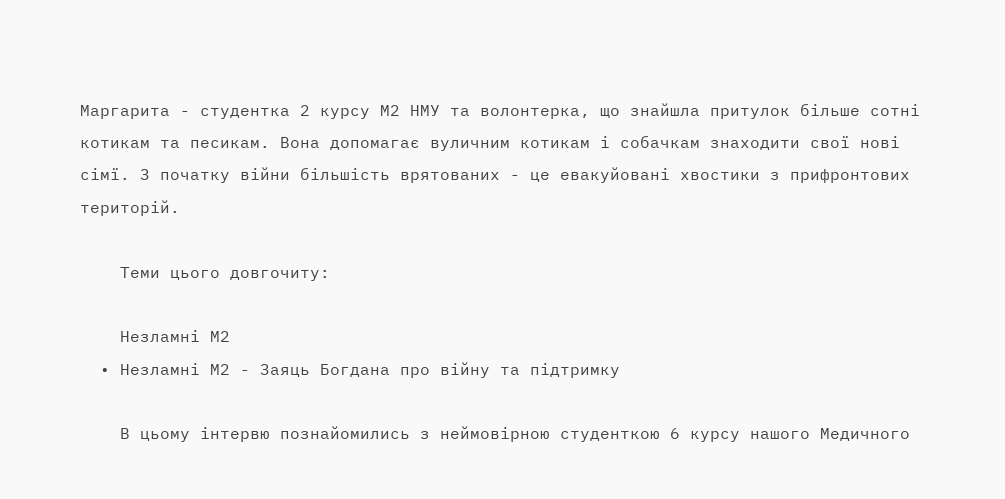Маргарита - студентка 2 курсу М2 НМУ та волонтерка, що знайшла притулок більше сотні котикам та песикам. Вона допомагає вуличним котикам і собачкам знаходити свої нові сімї. З початку війни більшість врятованих - це евакуйовані хвостики з прифронтових територій.

    Теми цього довгочиту:

    Незламні М2
  • Незламні М2 - Заяць Богдана про війну та підтримку

    В цьому інтервю познайомились з неймовірною студенткою 6 курсу нашого Медичного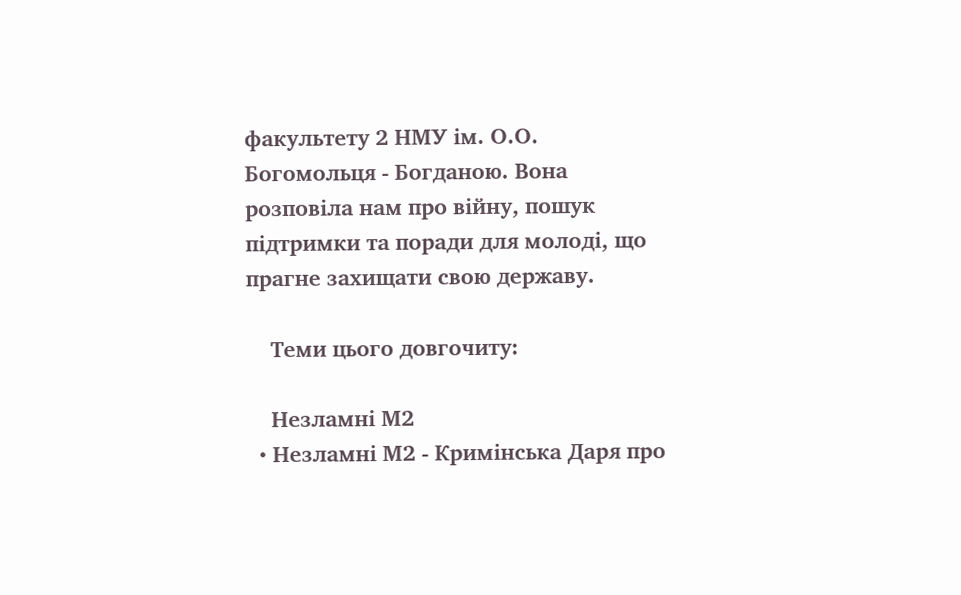факультету 2 НМУ ім. О.О. Богомольця - Богданою. Вона розповіла нам про війну, пошук підтримки та поради для молоді, що прагне захищати свою державу.

    Теми цього довгочиту:

    Незламні М2
  • Незламні М2 - Кримінська Даря про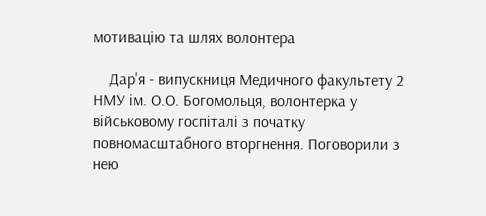мотивацію та шлях волонтера

    Дар'я - випускниця Медичного факультету 2 НМУ ім. О.О. Богомольця, волонтерка у військовому госпіталі з початку повномасштабного вторгнення. Поговорили з нею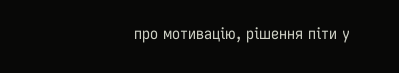про мотивацію, рішення піти у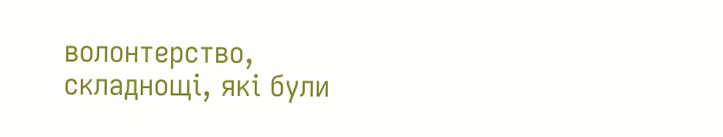волонтерство, складнощі, які були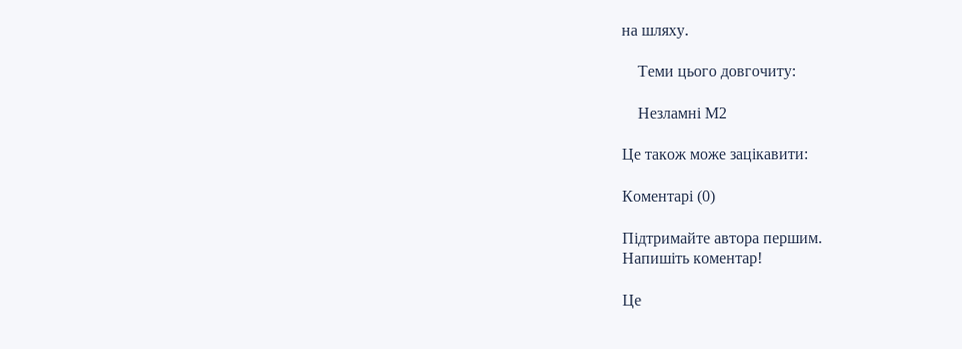на шляху.

    Теми цього довгочиту:

    Незламні М2

Це також може зацікавити:

Коментарі (0)

Підтримайте автора першим.
Напишіть коментар!

Це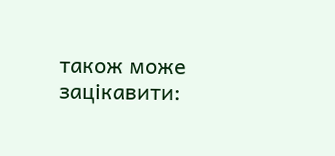також може зацікавити: